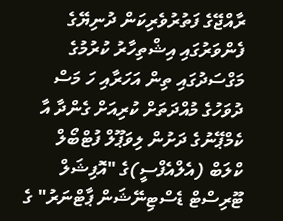ރާއްޖޭގެ ފަތުރުވެރިކަން ދުނިޔޭގެ ފެންވަރުގައި އިޝްތިހާރު ކުރުމުގެ މަގްސަދުގައި ތިން އަހަރާއި ހަ މަސް ދުވަހުގެ މުއްދަތަށް ކުރިއަށް ގެންދާ އާ ކެމްޕޭނުގެ ދަށުން ލިވަޕޫލް ފުޓްބޯލް ކްލަބް (އެލްއެފްސީ)ގެ "އޮފިޝަލް ޓޫރިސްޓް ޑެސްޓިނޭޝަން ޕާޓްނަރު" ގެ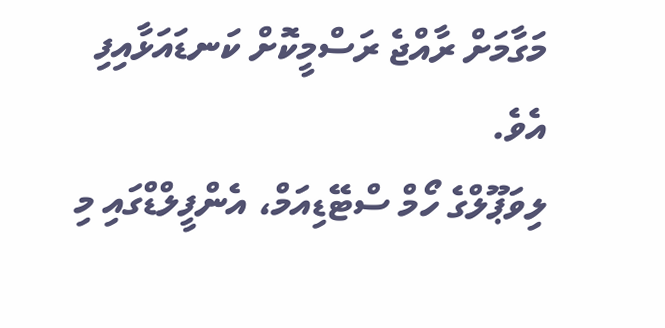މަގާމަށް ރާއްޖެ ރަސްމީކޮށް ކަނޑައަޅާއިފި އެވެ.
ލިވަޕޫލްގެ ހޯމް ސްޓޭޑިއަމް، އެންފީލްޑްގައި މި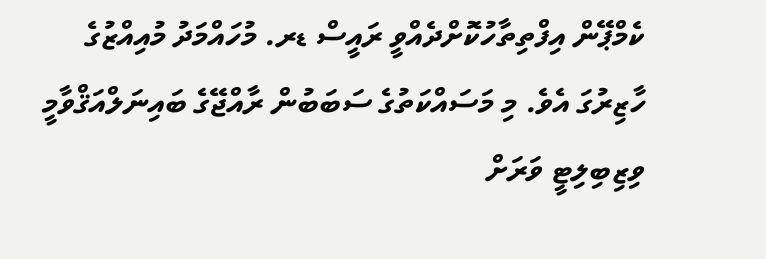ކެމްޕޭން އިފްތިތާހުކޮށްދެއްވީ ރައީސް ޑރ. މުހައްމަދު މުއިއްޒުގެ ހާޒިރުގަ އެވެ. މި މަސައްކަތުގެ ސަބަބުން ރާއްޖޭގެ ބައިނަލްއަޤްވާމީ ވިޒިބިލިޓީ ވަރަށް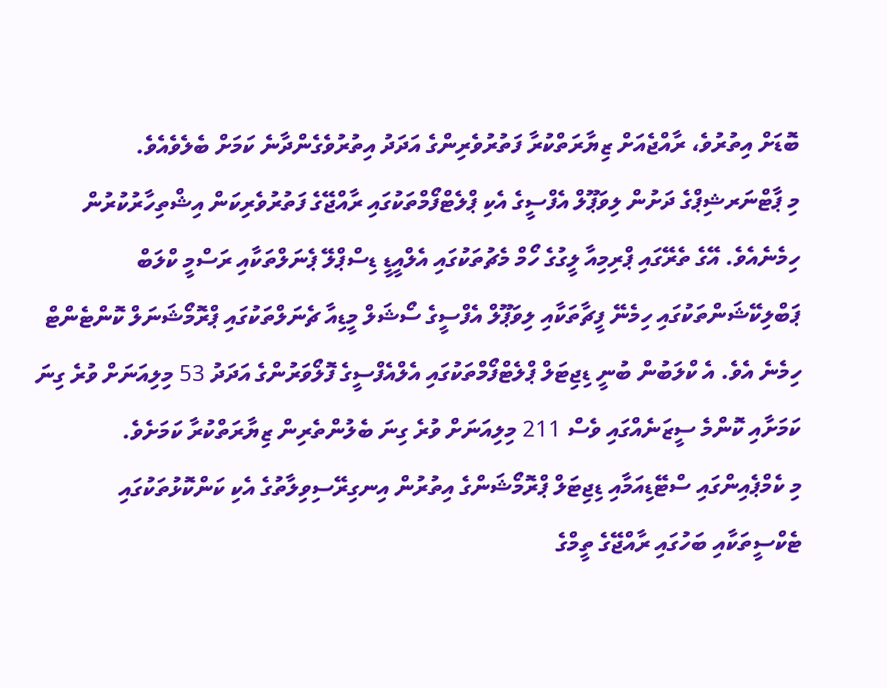ބޮޑަށް އިތުރުވެ، ރާއްޖެއަށް ޒިޔާރަތްކުރާ ފަތުރުވެރިންގެ އަދަދު އިތުރުވެގެންދާނެ ކަމަށް ބެލެވެއެވެ.
މި ޕާޓްނަރޝިޕްގެ ދަށުން ލިވަޕޫލް އެފްސީގެ އެކި ޕްލެޓްފޯމްތަކުގައި ރާއްޖޭގެ ފަތުރުވެރިކަން އިޝްތިހާރުކުރުން ހިމެނެއެވެ. އޭގެ ތެރޭގައި ޕްރިމިއާ ލީގުގެ ހޯމް މެޗުތަކުގައި އެލްއީޑީ ޑިސްޕްލޭ ޕެނަލްތަކާއި ރަސްމީ ކްލަބް ޕަބްލިކޭޝަންތަކުގައި ހިމެނޭ ފީޗާތަކާއި ލިވަޕޫލް އެފްސީގެ ސޯޝަލް މީޑިއާ ޗެނަލްތަކުގައި ޕްރޮމޯޝަނަލް ކޮންޓެންޓް ހިމެނެ އެވެ. އެ ކްލަބުން ބުނީ ޑިޖިޓަލް ޕްލެޓްފޯމްތަކުގައި އެލްއެފްސީގެ ފޮލޯވަރުންގެ އަދަދު 53 މިލިއަނަށް ވުރެ ގިނަ ކަމަށާއި ކޮންމެ ސީޒަނެއްގައި ވެސް 211 މިލިއަނަށް ވުރެ ގިނަ ބެލުންތެރިން ޒިޔާރަތްކުރާ ކަމަށެވެ.
މި ކެމްޕެއިންގައި ސްޓޭޑިއަމާއި ޑިޖިޓަލް ޕްރޮމޯޝަންގެ އިތުރުން އިނގިރޭސިވިލާތުގެ އެކި ކަންކޮޅުތަކުގައި ޓެކްސީތަކާއި ބަހުގައި ރާއްޖޭގެ ތީމްގެ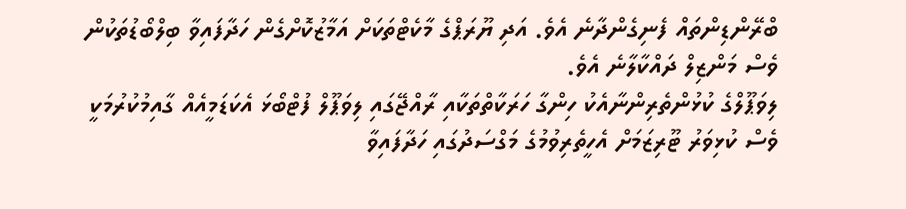ބްރޭންޑިންތައް ފެނިގެންދާނެ އެވެ. އަދި ޔޫރަޕްގެ މާކެޓްތަކަށް އަމާޒުކޮށްގެން ހަދާފައިވާ ބިލްބޯޑުތަކުން ވެސް މަންޒިލް ދައްކާލާނެ އެވެ.
ލިވަޕޫލްގެ ކުޅުންތެރިންނާއެކު ހިންގާ ހަރަކާތްތަކާއި ރާއްޖޭގައި ލިވަޕޫލް ފުޓްބޯޅަ އެކަޑަމީއެއް ގާއިމުކުރުމަކީ ވެސް ކުޅިވަރު ޓޫރިޒަމަށް އެހީތެރިވުމުގެ މަގްސަދުގައި ހަދާފައިވާ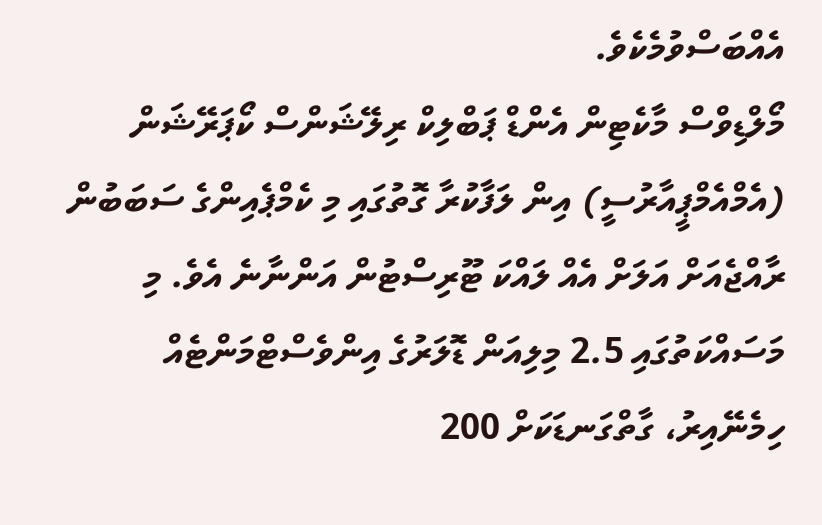އެއްބަސްވުމެކެވެ.
މޯލްޑިވްސް މާކެޓިން އެންޑް ޕަބްލިކް ރިލޭޝަންސް ކޯޕަރޭޝަން (އެމްއެމްޕީއާރުސީ) އިން ލަފާކުރާ ގޮތުގައި މި ކެމްޕެއިންގެ ސަބަބުން ރާއްޖެއަށް އަލަށް އެއް ލައްކަ ޓޫރިސްޓުން އަންނާނެ އެވެ. މި މަސައްކަތުގައި 2.5 މިލިއަން ޑޮލަރުގެ އިންވެސްޓްމަންޓެއް ހިމެނޭއިރު، ގާތްގަނޑަކަށް 200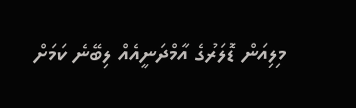މިލިއަން ޑޮލަރުގެ އާމްދަނީއެއް ލިބޭނެ ކަމަށް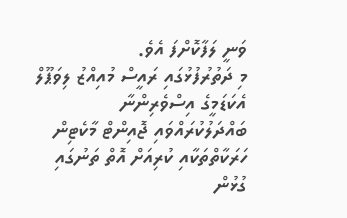ވަނީ ލަފާކޮށްފަ އެވެ.
މި ދަތުރުފުޅުގައި ރައީސް މުއިއްޒު ލިވަޕޫލް އެކަޑަމީގެ އިސްވެރިންނާ ބައްދަލުކުރައްވައި ޖޮއިންޓް މާކެޓިން ހަރަކާތްތަކާއި ކުރިއަށް އޮތް ތަނުގައި ގުޅުން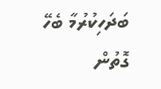ބަދަހިކުރުމާ ބެހޭ ގޮތުން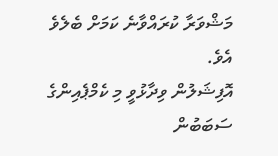މަޝްވަރާ ކުރައްވާނެ ކަމަށް ބެލެވެ އެވެ.
އޮފިޝަލުން ވިދާޅުވީ މި ކެމްޕެއިންގެ ސަބަބުން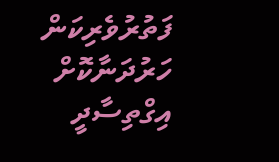ފަތުރުވެރިކަން ހަރުދަނާކޮށް އިގްތިސާދީ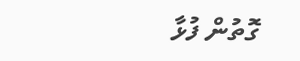ގޮތުން ފުޅާ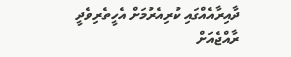ދާއިރާއެއްގައި ކުރިއެރުމަށް އެހީތެރިވެދީ ރާއްޖެއަށް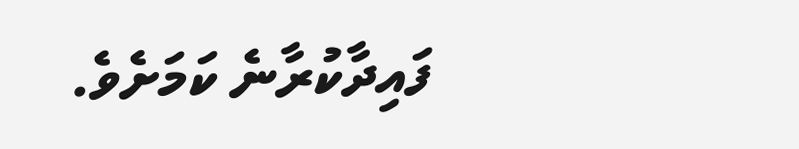ފައިދާކުރާނެ ކަމަށެވެ.